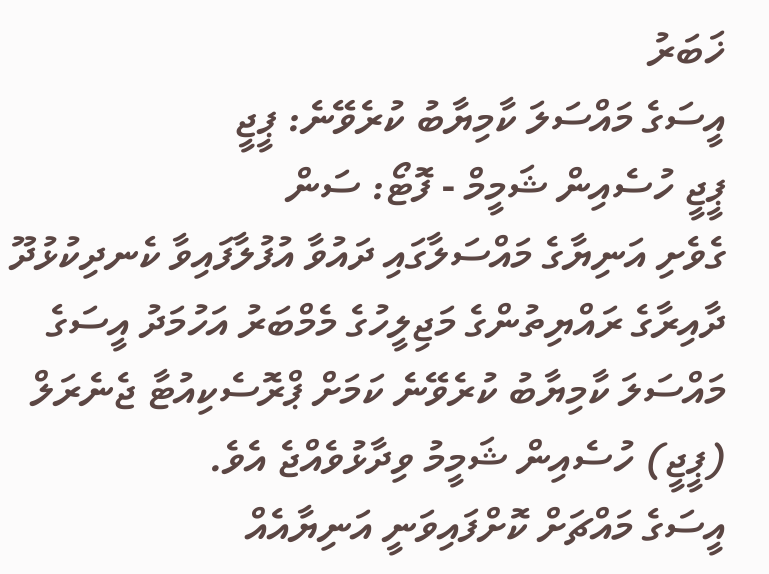ޚަބަރު
އީސަގެ މައްސަލަ ކާމިޔާބު ކުރެވޭނެ: ޕީޖީ
ޕީޖީ ހުސެއިން ޝަމީމް - ފޮޓޯ: ސަން
ގެވެށި އަނިޔާގެ މައްސަލާގައި ދައުވާ އުފުލާފައިވާ ކެނދިކުޅުދޫ ދާއިރާގެ ރައްޔިތުންގެ މަޖިލީހުގެ މެމްބަރު އަހުމަދު އީސަގެ މައްސަލަ ކާމިޔާބު ކުރެވޭނެ ކަމަށް ޕްރޮސެކިއުޓާ ޖެނެރަލް (ޕީޖީ) ހުސެއިން ޝަމީމު ވިދާޅުވެއްޖެ އެވެ.
އީސަގެ މައްޗަށް ކޮށްފައިވަނީ އަނިޔާއެއް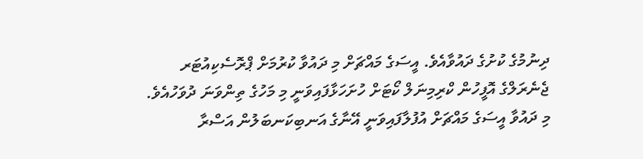ދިނުމުގެ ކުށުގެ ދައުވާއެވެ. އީސަގެ މައްޗަށް މި ދައުވާ ކުރުމަށް ޕްރޮސެކިއުޓަރ ޖެނެރަލްގެ އޮފީހުން ކްރިމިނަލް ކޯޓަށް ހުށަހަޅާފައިވަނީ މި މަހުގެ ތިންވަނަ ދުވަހުއެވެ. މި ދައުވާ އީސަގެ މައްޗަށް އުފުލާފައިވަނީ އޭނާގެ އަނބިކަނބަލުން އަސްރާ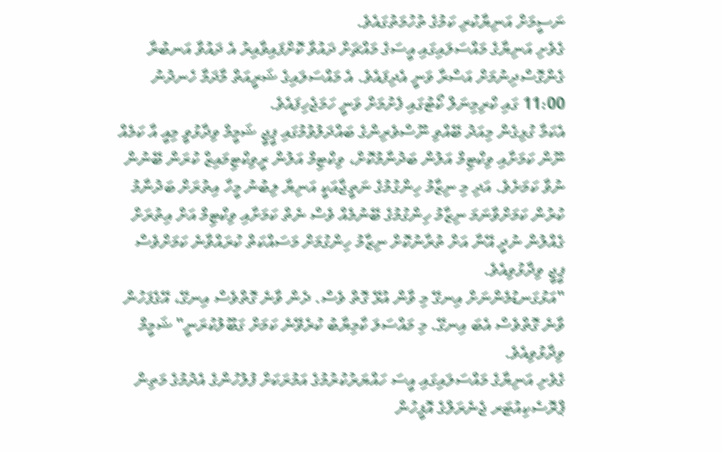ނަސީމަށް އަނިޔާކުރި ކަމުގެ ތުހުމަތުގައެވެ.
ގެވެށި އަނިޔާގެ މައްސަލައިގައި އީސަގެ މައްޗަށް ދައުވާ ކޮށްފައިވާއިރު އެ ދައުވާ އަނބުރާ ގެންގޮސްދިނުމަށް އަސްރާ ވަނީ އެދިފައެވެ. އެ މައްސަލައިގެ ޝަރީއަތް މާދަމާ ހެނދުނު 11:00 ގައި ކްރިމިނަލް ކޯޓުގައި ފެށުމަށް ވަނީ ހަމަޖެހިފައެވެ.
އެކަމާ ގުޅިގެން މިއަދު ބޭއްވި ނޫސްވެރިންގެ ބައްދަލުވުމުގައި ޕީޖީ ޝަމީމް ވިދާޅުވީ މިއީ އާ ކަމެއް ނޫން ކަމަށާއި ވިކްޓިމް އަލުން ބަދުނާމުކޮށް، ވިކްޓިމް އަލުން ރީވިކްޓިމައިޒް ކުރަން ބޭނުން ނުވާ ކަމަށެވެ. އަދި މި ނިޒާމު ހިންގުމުގެ ނަތީޖާއަކީ އަނިޔާ ލިބުނު މީހާ އިތުރަށް ބަދުނާމު ކުރުން ކަމަށްވާނަމަ ނިޒާމު ހިންގުމުގެ ބޭނުމެއް ވެސް ނެތް ކަމަށާއި ވިކްޓިމް އަށް އިތުރަށް ގެއްލުން ނުދީ އޭނާ އަށް ތުރާނުކޮށް ނިޒާމު ހިންގުމަށް މަސައްކަތް ކުރައްވާނެ ކަމަށްވެސް ޕީޖީ ވިދާޅުވިއެވެ.
"އަޅުގަނޑުމެންނަށް އިނގޭ މި ވާން އުޅޭ ގޮތް ވެސް. ދެން ވާނެ ގޮތްވެސް އިނގޭ، އޭގެފަހުން ވާނެ ގޮތްވެސް އެބަ އިނގޭ. މި މައްސަލަ ކާމިޔާބު ކުރެވޭނެ ކަމަށް ގަބޫލުކުރަނީ" ޝަމީމް ވިދާޅުވިއެވެ.
ގެވެށި އަނިޔާގެ މައްސަލައިގައި އީސަ ހައްޔަރުކުރުމުގެ އަމުރަކަށް ފުލުހުންގެ އެދުމުގެ މަތިން ޕްރޮސެކިއުޓަރ ޖެނެރަލްގެ އޮފީހުން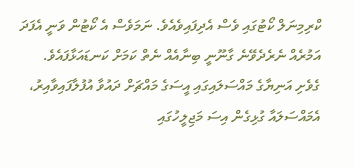ކްރިމިނަލް ކޯޓުގައި ވެސް އެދިފައިވެއެވެ. ނަމަވެސް އެ ކޯޓުން ވަނީ އެފަދަ އަމުރެއް ނެރެދެވޭނެ ގާނޫނީ ބިނާއެއް ނެތް ކަމަށް ކަނޑައަޅާފައެވެ.
ގެވެށި އަނިޔާގެ މައްސަލައިގައި އީސަގެ މައްޗަށް ދައުވާ އުފުލާފައިވާއިރު، އެމައްސަލައާ ގުޅިގެން އިސަ މަޖިލީހުގައި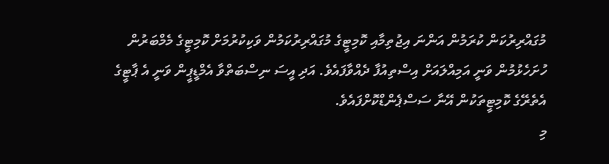މުގައްރިރުކަން ކުރަމުން އަންނަ އިޖުތިމާއި ކޮމިޓީގެ މުގައްރިރުކަމުން ވަކިކުރުމަށް ކޮމިޓީގެ މެމްބަރުން ހުށަހެޅުމުން ވަނީ އަމިއްލައަށް އިސްތިއުފާ ދެއްވާފައެވެ. އަދި އީސަ ނިސްބަތްވާ އެމްޑީޕީން ވަނީ އެ ޕާޓީގެ އެތެރޭގެ ކޮމިޓީތަކުން އޭނާ ސަސްޕެންޑްކޮށްފައެވެ.
މި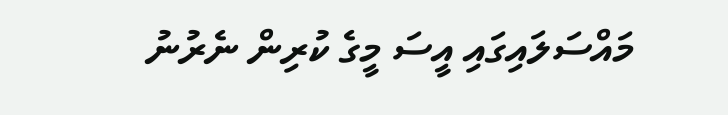މައްސަލައިގައި އީސަ މީގެ ކުރިން ނެރުނު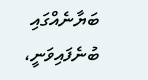ބަޔާނެއްގައި ބުނެފައިވަނީ،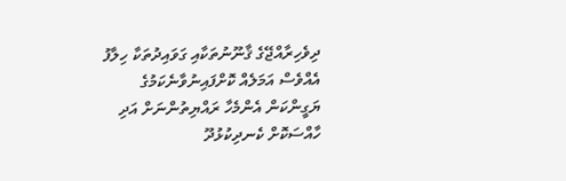ދިވެހިރާއްޖޭގެ ޤާނޫނުތަކާއި ގަވައިދުތަކާ ހިލާފު އެއްވެސް އަމަލެއް ކޮށްފައިނުވާނެކަމުގެ ޔަގީންކަން އެންމެހާ ރައްޔިތުންނަށް އަދި ހާއްސަކޮށް ކެނދިކުޅުދޫ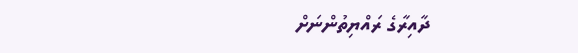ދާއިރާގެ ރައްޔިތުންނަށް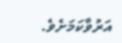އަރުވާކަމަށެވެ.